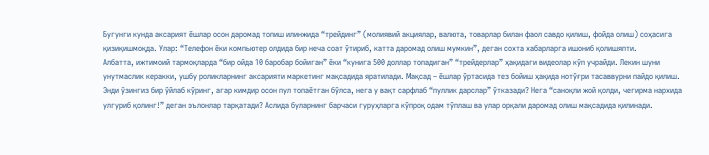Бугунги кунда аксарият ёшлар осон даромад топиш илинжида “трейдинг” (молиявий акциялар, валюта, товарлар билан фаол савдо қилиш, фойда олиш) соҳасига қизиқишмоқда. Улар: “Телефон ёки компьютер олдида бир неча соат ўтириб, катта даромад олиш мумкин”, деган сохта хабарларга ишониб қолишяпти.
Албатта, ижтимоий тармоқларда “бир ойда 10 баробар бойиган” ёки “кунига 500 доллар топадиган” “трейдерлар” ҳақидаги видеолар кўп учрайди. Лекин шуни унутмаслик керакки, ушбу роликларнинг аксарияти маркетинг мақсадида яратилади. Мақсад – ёшлар ўртасида тез бойиш ҳақида нотўғри тасаввурни пайдо қилиш.
Энди ўзингиз бир ўйлаб кўринг, агар кимдир осон пул топаётган бўлса, нега у вақт сарфлаб “пуллик дарслар” ўтказади? Нега “саноқли жой қолди, чегирма нархида улгуриб қолинг!” деган эълонлар тарқатади? Аслида буларнинг барчаси гуруҳларга кўпроқ одам тўплаш ва улар орқали даромад олиш мақсадида қилинади.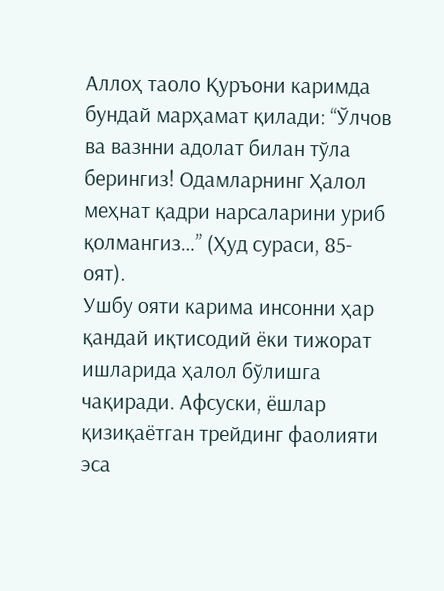Аллоҳ таоло Қуръони каримда бундай марҳамат қилади: “Ўлчов ва вазнни адолат билан тўла берингиз! Одамларнинг Ҳалол меҳнат қадри нарсаларини уриб қолмангиз…” (Ҳуд сураси, 85-оят).
Ушбу ояти карима инсонни ҳар қандай иқтисодий ёки тижорат ишларида ҳалол бўлишга чақиради. Афсуски, ёшлар қизиқаётган трейдинг фаолияти эса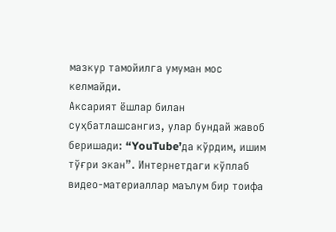мазкур тамойилга умуман мос келмайди.
Аксарият ёшлар билан суҳбатлашсангиз, улар бундай жавоб беришади: “YouTube’да кўрдим, ишим тўғри экан”. Интернетдаги кўплаб видео-материаллар маълум бир тоифа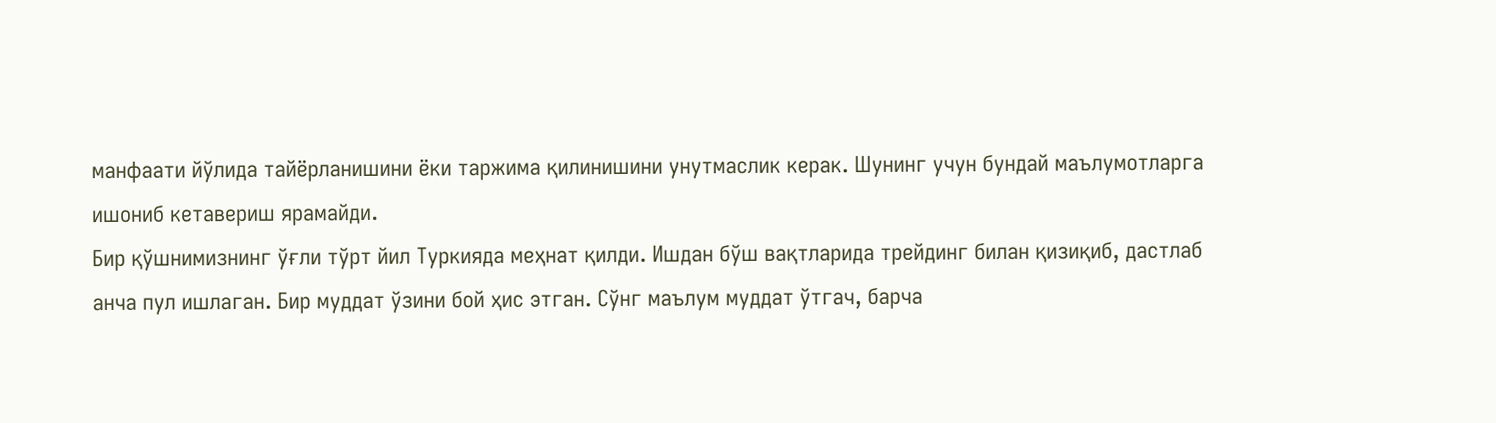манфаати йўлида тайёрланишини ёки таржима қилинишини унутмаслик керак. Шунинг учун бундай маълумотларга ишониб кетавериш ярамайди.
Бир қўшнимизнинг ўғли тўрт йил Туркияда меҳнат қилди. Ишдан бўш вақтларида трейдинг билан қизиқиб, дастлаб анча пул ишлаган. Бир муддат ўзини бой ҳис этган. Сўнг маълум муддат ўтгач, барча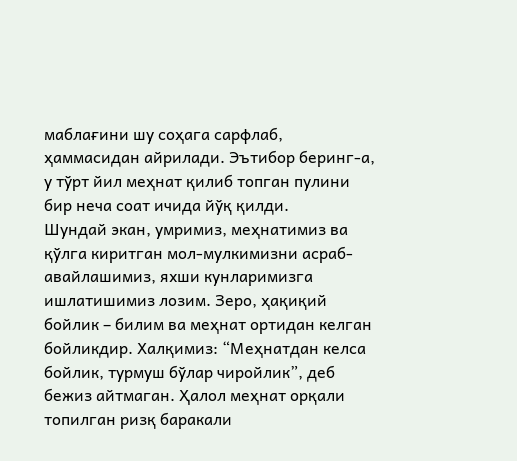маблағини шу соҳага сарфлаб, ҳаммасидан айрилади. Эътибор беринг-а, у тўрт йил меҳнат қилиб топган пулини бир неча соат ичида йўқ қилди.
Шундай экан, умримиз, меҳнатимиз ва қўлга киритган мол-мулкимизни асраб-авайлашимиз, яхши кунларимизга ишлатишимиз лозим. Зеро, ҳақиқий бойлик – билим ва меҳнат ортидан келган бойликдир. Халқимиз: “Меҳнатдан келса бойлик, турмуш бўлар чиройлик”, деб бежиз айтмаган. Ҳалол меҳнат орқали топилган ризқ баракали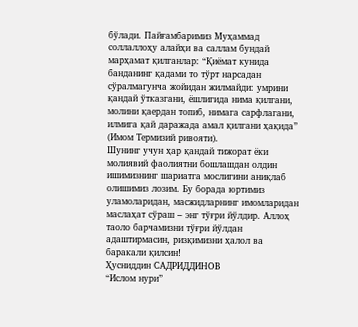бўлади. Пайғамбаримиз Муҳаммад соллаллоҳу алайҳи ва саллам бундай марҳамат қилганлар: “Қиёмат кунида банданинг қадами то тўрт нарсадан сўралмагунча жойидан жилмайди: умрини қандай ўтказгани, ёшлигида нима қилгани, молини қаердан топиб, нимага сарфлагани, илмига қай даражада амал қилгани ҳақида” (Имом Термизий ривояти).
Шунинг учун ҳар қандай тижорат ёки молиявий фаолиятни бошлашдан олдин ишимизнинг шариатга мослигини аниқлаб олишимиз лозим. Бу борада юртимиз уламоларидан, масжидларнинг имомларидан маслаҳат сўраш – энг тўғри йўлдир. Аллоҳ таоло барчамизни тўғри йўлдан адаштирмасин, ризқимизни ҳалол ва баракали қилсин!
Ҳусниддин САДРИДДИНОВ
“Ислом нури”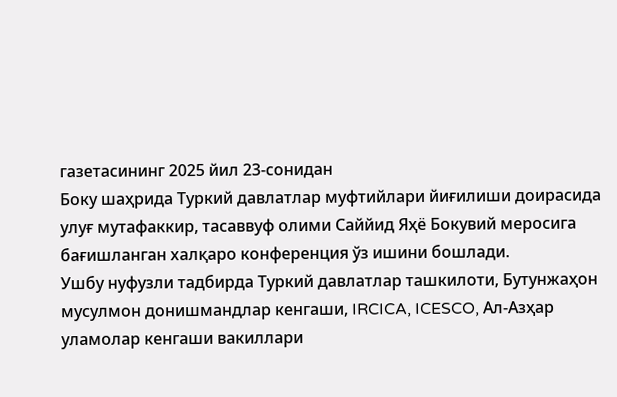газетасининг 2025 йил 23-сонидан
Боку шаҳрида Туркий давлатлар муфтийлари йиғилиши доирасида улуғ мутафаккир, тасаввуф олими Саййид Яҳё Бокувий меросига бағишланган халқаро конференция ўз ишини бошлади.
Ушбу нуфузли тадбирда Туркий давлатлар ташкилоти, Бутунжаҳон мусулмон донишмандлар кенгаши, IRCICA, ICESCO, Ал-Азҳар уламолар кенгаши вакиллари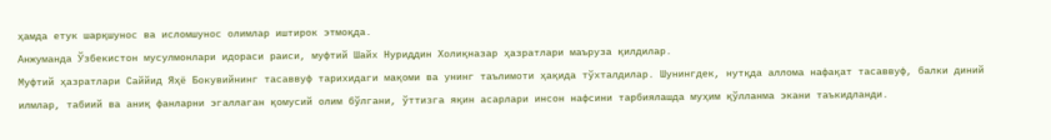ҳамда етук шарқшунос ва исломшунос олимлар иштирок этмоқда.
Анжуманда Ўзбекистон мусулмонлари идораси раиси, муфтий Шайх Нуриддин Холиқназар ҳазратлари маъруза қилдилар.
Муфтий ҳазратлари Саййид Яҳё Бокувийнинг тасаввуф тарихидаги мақоми ва унинг таълимоти ҳақида тўхталдилар. Шунингдек, нутқда аллома нафақат тасаввуф, балки диний илмлар, табиий ва аниқ фанларни эгаллаган қомусий олим бўлгани, ўттизга яқин асарлари инсон нафсини тарбиялашда муҳим қўлланма экани таъкидланди.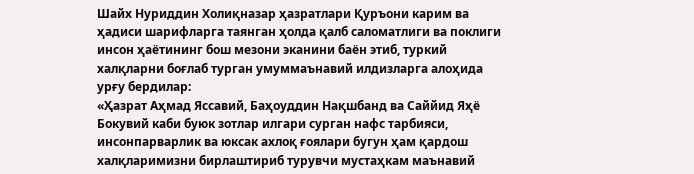Шайх Нуриддин Холиқназар ҳазратлари Қуръони карим ва ҳадиси шарифларга таянган ҳолда қалб саломатлиги ва поклиги инсон ҳаётининг бош мезони эканини баён этиб, туркий халқларни боғлаб турган умуммаънавий илдизларга алоҳида урғу бердилар:
«Ҳазрат Аҳмад Яссавий, Баҳоуддин Нақшбанд ва Саййид Яҳё Бокувий каби буюк зотлар илгари сурган нафс тарбияси, инсонпарварлик ва юксак ахлоқ ғоялари бугун ҳам қардош халқларимизни бирлаштириб турувчи мустаҳкам маънавий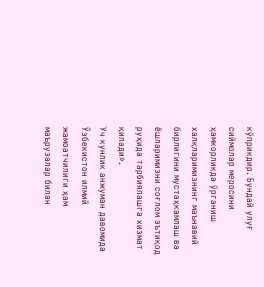кўприкдир. Бундай улуғ сиймолар меросини ҳамкорликда ўрганиш халқларимизнинг маънавий бирлигини мустаҳкамлаш ва ёшларимизни соғлом эътиқод руҳида тарбиялашга хизмат қилади».
Уч кунлик анжуман давомида Ўзбекистон илмий жамоатчилиги ҳам маърузалар билан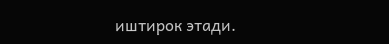иштирок этади.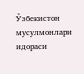Ўзбекистон мусулмонлари идораси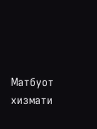Матбуот хизмати